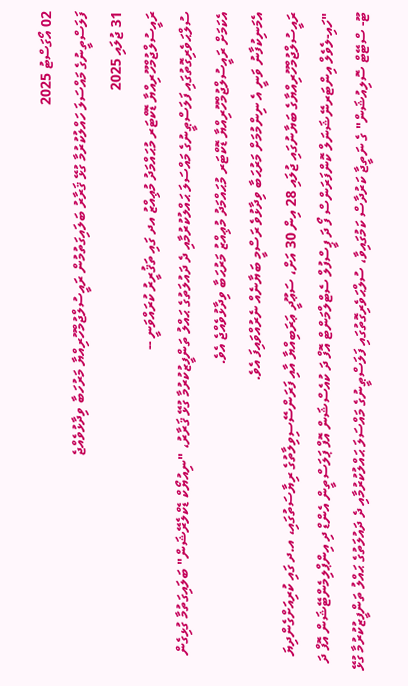02 އޯގަސްޓު 2025
ފަލަސްތީނުގެ މައްސަލަ ހައްލުކުރުމާ ގުޅޭ ޤަރާރު ބަލައިގަތުމުން ރައީސުލްޖުމްހޫރިއްޔާ މަރުހަބާ ވިދާޅުވެއްޖެ
31 ޖުލައި 2025
ރައީސުލްޖުމްހޫރިއްޔާ ޑޮކްޓަރ މުޙައްމަދު މުޢިއްޒު އދ ގައި ތަޤުރީރު ކުރައްވަނީ --
ސުލްޙަވެރިގޮތުގައި ފަލަސްޠީނުގެ މައްސަލަ ޙައްލުކުރުމާއި ދެ ދައުލަތުގެ ޙައްލު ތަންފީޒުކުރުމާ ގުޅޭ ޤަރާރު، "ނިއުޔޯކް ޑެކްލެރޭޝަން" ބަލައިގަތުމާ ގުޅިގެން އެކަމަށް ރައީސުލްޖުމްހޫރިއްޔާ ޑޮކްޓަރ މުޙައްމަދު މުޢިއްޒު މަރުޙަބާ ވިދާޅުވެއްޖެ އެވެ.
އެމަނިކުފާނު ވަނީ އެ ނިންމުމަށް މަރުޙަބާ ވިދާޅުވެ ރަސްމީ ބަޔާނެއް ނެރުއްވައިފަ އެވެ.
ރައީސުލްޖުމްހޫރިއްޔާގެ ބަޔާނުގައި ޖުލައި 28 އިން 30 އަށް، ސަޢޫދީ ޢަރަބިއްޔާ އާއި ފަރަންސޭސިވިލާތުގެ ރިޔާސަތުގައި، އ.ދ ގައި ކުރިއަށްގެންދިޔަ "ހައި-ލެވެލް އިންޓަރނޭޝަނަލް ކޮންފަރަންސް ފޯ ދަ ޕީސްފުލް ސެޓްލްމަންޓް އޮފް ދަ ކުއެސްޝަން އޮފް ޕަލަސްތީން އެންޑް ދި އިންޕްލިމެންޓޭޝަން އޮފް ދަ ޓޫ- ސްޓޭޓް ސޮލިއުޝަން" ގެ ނަތީޖާ ކަރުދާސް ކަމުގައިވާ، ސުލްޙަވެރިގޮތުގައި ފަލަސްޠީނުގެ މައްސަލަ ޙައްލުކުރުމާއި ދެ ދައުލަތުގެ ޙައްލު ތަންފީޒުކުރުމާ ގުޅޭ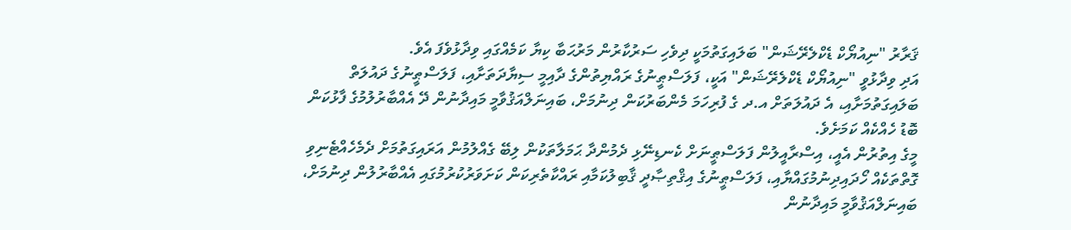ޤަރާރު "ނިއުޔޯކް ޑެކްލެރޭޝަން" ބަލައިގަތުމަކީ ދިވެހި ސަރުކާރުން މަރުޙަބާ ކިޔާ ކަމެއްގައި ވިދާޅުވެފަ އެވެ.
އަދި ވިދާޅުވީ "ނިއުޔޯކް ޑެކްލެރޭޝަން" އަކީ، ފަލަސްޠީނުގެ ރައްޔިތުންގެ ދާއިމީ ސިޔާދަތަށާއި، ފަލަސްޠީނުގެ ދައުލަތް ބަލައިގަތުމަށާއި، އެ ދައުލަތަށް އ.ދ ގެ ފުރިހަމަ މެންބަރުކަން ދިނުމަށް، ބައިނަލްއަޤުވާމީ މައިދާނުން ދޭ އެއްބާރުލުމުގެ ފާޅުކަން ބޮޑު ހެއްކެއް ކަމަށެވެ.
މީގެ އިތުރުން އެއީ، އިސްރާއީލުން ފަލަސްޠީނަށް ކެނޑިނޭޅި ދެމުންދާ ޙަމަލާތަކުން ލިބޭ ގެއްލުމުން އަރައިގަތުމަށް ދެމެހެއްޓެނިވި ގޮތްތަކެއް ހޯދައިދިނުމުގައްޔާއި، ފަލަސްޠީނުގެ އިޤްތިޞާދީ ޤާބިލުކަމާއި ރައްކާތެރިކަން ކަށަވަރުކުރުމުގައި އެއްބާރުލުން ދިނުމަށް، ބައިނަލްއަޤުވާމީ މައިދާނުން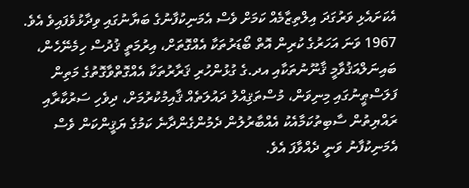އެކަށައެޅި ވަރުގަދަ އިލްތިޒާމެއް ކަމަށް ވެސް އެމަނިކުފާނުގެ ބަޔާނުގައި ވިދާޅުވެފައިވެ އެވެ.
1967 ވަނަ އަހަރުގެ ކުރިން އޮތް ބޯޑަރުތަކާ އެއްގޮތަށް، އިރުމަތީ ޤުދުސް ހިމެނޭހެން، ބައިނަލްއަޤުވާމީ ޤާނޫނުތަކާއި އދ.ގެ ގުޅުންހުރި ޤަރާރުތަކާ އެއްގޮތްވާގޮތުގެ މަތިން ފަލަސްޠީނުގައި މިނިވަން، މުސްތަޤިއްލު ދައުލަތެއް ޤާއިމުކުރުމަށް، ދިވެހި ސަރުކާރާއި ރައްޔިތުން ސާބިތުކަމާއެކު އެއްބާރުލުން ދެމުންގެންދާނެ ކަމުގެ ޔަޤީންކަން ވެސް އެމަނިކުފާނު ވަނީ ދެއްވާފަ އެވެ.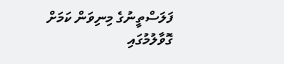ފަލަސްތީނުގެ މިނިވަން ކަމަށް ގޮވާލުމުގައި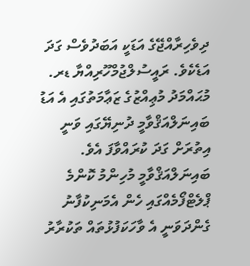ދިވެހިރާއްޖޭގެ އަޑަކީ އަބަދުވެސް ގަދަ އަޑެކެވެ. ރައީސުލްޖުމްހޫރިއްޔާ ޑރ. މުޙައްމަދު މުޢިއްޒުގެ ޒަޢާމަތުގައި އެ އަޑު ބައިނަލްއަޤްވާމީ ދުނިޔޭގައި ވަނީ އިތުރަށް ގަދަ ކުރައްވާފަ އެވެ. ބައިނަލްއަޤްވާމީ މުހިންމު ކޮންމެ ޕްލެޓްފޯމެއްގައި ހެން އެމަނިކުފާނު ގެންދަވަނީ އެ ވާހަކަފުޅުތައް ތަކުރާރު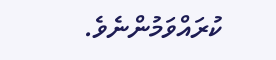ކުރައްވަމުންނެވެ.